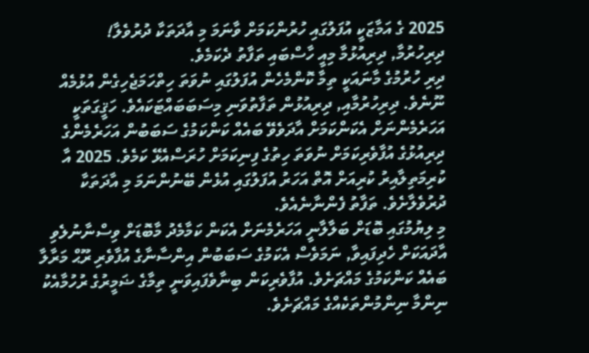2025 ގެ އަމާޒަކީ އުފަލުގައި ހުރުންކަމަށް ވާނަމަ މި އާދަތަކާ ދުރުވެލާ!
ދިރިހުރުމާ, ދިރިއުޅުމާ މިއީ ހާސްބައި ތަފާތު ދެކަމެވެ.
ދިރި ހުރުމުގެ މާނައަކީ ތިމާ ކޮންމެހެން އުފަލުގައި ނުވަތަ ހިތްހަމަޖެހިގެން އުޅުމެއް ނޫނެވެ. ދިރިހުރުމާއި, ދިރިއުޅުން ތަފާތުވަނި މިސަބަބައްޓަކައެވެ. ހަޤީގަތަކީ އަހަރެމެންނަށް އެކަންކަމަށް އާދަވެވޭ ބައެއް ކަންކަމުގެ ސަބަބުން އަހަރެމެންގެ ދިރިއުޅުގެ އުފާވެރިކަމަށް ނުވަތަ ހިތުގެ ފިނިކަމަށް ހުރަސްއެޅޭ ކަމެވެ. 2025 އާ ކުރިމަތިލާއިރު ކުރިއަށް އޮތް އަހަރު އުފަލުގައި އުޅެން ބޭނުންނަމަ މި އާދަތަކާ ދުރުވެލާށެވެ. ތަފާތު ފެންނާނެއެވެ.
މި ލިޔުމުގައި ބޮޑަށް ބަލާލާނީ އަހަރެމެނަށް އެކަން ކަމާމެދު މާބޮޑަށް ވިސްނާނުލެވި އާދައަކަށް ހެދިފައިވާ, ނަމަވެސް އެކަމުގެ ސަބަބުން އިންސާނާގެ އުފާވެރި ރޫޙް މަރާލާ ބައެއް ކަންކަމުގެ މައްޗަށެވެ. އުފާވެރިކަން ބިނާވެފައިވަނީ ތިމާގެ ޟަމީރުގެ ރުހުމާއެކު ނިންމާ ނިންމުންތަކެއްގެ މައްޗަށެވެ.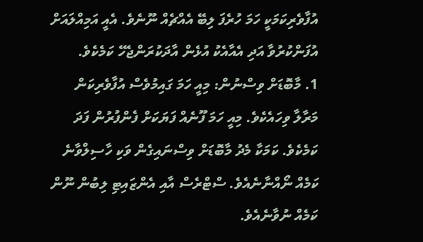އުފާވެރިކަމަކީ ހަމަ ހުރެފަ ލިބޭ އެއްޗެއް ނޫނެވެ. އެއީ އަމިއްލައަށް އުފަންކުރުވާ އަދި އެއާއެކު އުޅެން އާދަކުރަންޖެހޭ ކަމެކެވެ.
1. މާބޮޑަށް ވިސްނުން: މިއީ ހަމަ ގައިމުވެސް އުފާވެރިކަން މަރާލާ ވިހައެކެވެ. މިއީ ހަމަ ފޫނެއް ފަޔަކަށް ފެންފުރުން ފަދަ ކަމެކެވެ. ކަމަކާ މެދު މާބޮޑަށް ވިސްނައިގެން ވަކި ހާސިލްވާނެ ކަމެއް ނޯއްނާނެއެވެ. ސްޓްރެސް އާއި އެންޒައިޓި ލިބުން ނޫން ކަމެއް ނުވާނެއެވެ.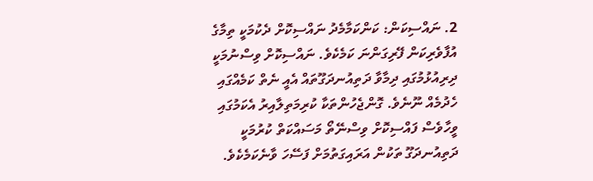2. ނައްސިކަން: ކަންކަމާމެދު ނައްސިކޮށް ދެކުމަކީ ތިމާގެ އުފާވެރިކަން ފޭރިގަންނަ ކަމެކެވެ. ނައްސިކޮށް ވިސްނުމަކީ ދިރިއުޅުމުގައި ދިމާވާ ދަތިއުނދަގޫތައް އެއީ ނެތް ކަމެއްގައި ހެދުމެއް ނޫނެވެ. ގޮންޖެހުންތަކާ ކުރިމަތިލާއިރު އެކަމުގައި ވީހާވެސް ފައްސިކޮށް ވިސްނޭތޯ މަސައްކަތް ކުރުމަކީ ދަތިއުނދަގޫ ތަކުން އަރައިގަތުމަށް ފަސޭހަ ވާނެކަމެކެވެ.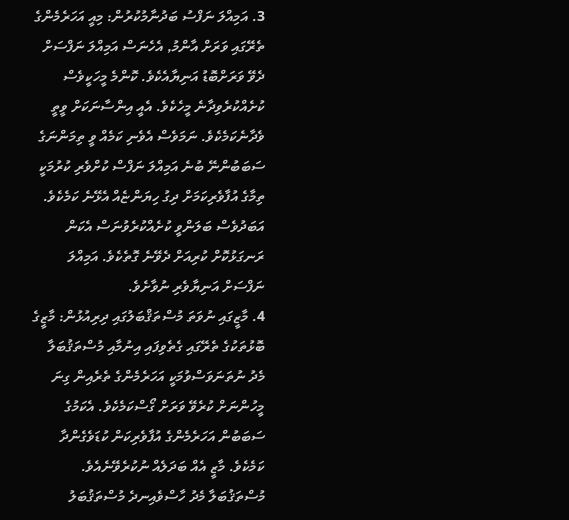3. އަމިއްލަ ނަފްސު ބަދުނާމުކުރުން: މިއީ އަހަރެމެންގެ ތެރޭގައި ވަރަށް އާންމު, އެހެނަސް އަމިއްލަ ނަފްސަށް ދެވޭ ވަރަށްބޮޑު އަނިޔާއެކެވެ. ކޮންމެ މީހަކީވެސް ކުށެއްކުރެވިދާނެ މީހެކެވެ. އެއީ އިންސާނަކަށް ވީތީ ވެދާނެކަމެކެވެ. ނަމަވެސް އެވެނި ކަމެއް ވީ ތިމަންނަގެ ސަބަބުންނޭ ބުނެ އަމިއްލަ ނަފްސް ކުށްވެރި ކުރުމަކީ ތިމާގެ އުފާވެރިކަމަށް ދިގު ހިޔަންޏެއް އެޅޭނެ ކަމެކެވެ. އަބަދުވެސް ބަލަންވީ ކުށެއްކުރެވުނަސް އެކަން ރަނގަޅުކޮށް ކުރިއަށް ދެވޭނެ ގޮތެކެވެ. އަމިއްލަ ނަފްސަށް އަނިޔާވެރި ނުވާށެވެ.
4. މާޒީގައި ނުވަތަ މުސްތަޤްބަލުގައި ދިރިއުޅުން: މާޒީގެ ބޮޅުތަކުގެ ތެރޭގައި ގެތެވިފައި އިނުމާއި މުސްތަޤުބަލާ މެދު ނުތަނަވަސްވުމަކީ އަހަރެމެންގެ ތެރެއިން ގިނަ މީހުންނަށް ކުރެވޭ ވަރަށް ގޯސްކަމެކެވެ. އެކަމުގެ ސަބަބުން އަހަރެމެންގެ އުފާވެރިކަން ކުޑަވެގެންދާ ކަމެކެވެ. މާޒީ އެއް ބަދަލެއް ނުކުރެވޭނެއެވެ. މުސްތަޤުބަލާ މެދު ހާސްވެއިނދެ މުސްތަޤުބަލު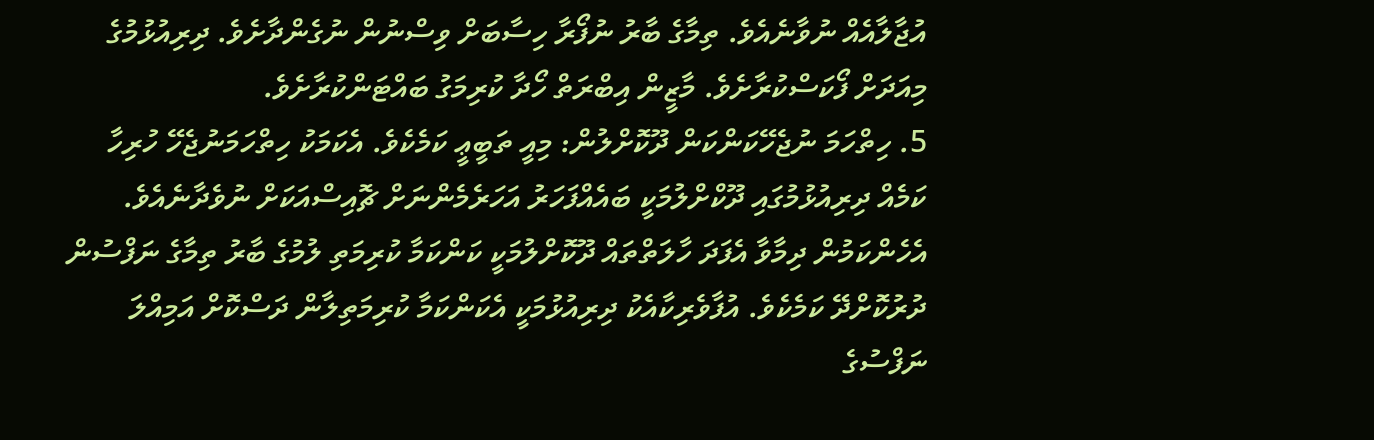އުޖާލާއެއް ނުވާނެއެވެ. ތިމާގެ ބާރު ނުފޯރާ ހިސާބަށް ވިސްނުން ނުގެންދާށެވެ. ދިރިއުޅުމުގެ މިއަދަށް ފޯކަސްކުރާށެވެ. މާޒީން އިބްރަތް ހޯދާ ކުރިމަގު ބައްޓަންކުރާށެވެ.
5. ހިތްހަމަ ނުޖެހޭކަންކަން ދޫކޮށްލުން: މިއީ ތަބީޢީ ކަމެކެވެ. އެކަމަކު ހިތްހަމަނުޖެހޭ ހުރިހާ ކަމެއް ދިރިއުޅުމުގައި ދޫކްށްލުމަކީ ބައެއްފަހަރު އަހަރެމެންނަށް ޗޮއިސްއަކަށް ނުވެދާނެއެވެ. އެހެންކަމުން ދިމާވާ އެފަދަ ހާލަތްތައް ދޫކޮށްލުމަކީ ކަންކަމާ ކުރިމަތި ލުމުގެ ބާރު ތިމާގެ ނަފްސުން ދުރުކޮށްދޭ ކަމެކެވެ. އުފާވެރިކާއެކު ދިރިއުޅުމަކީ އެކަންކަމާ ކުރިމަތިލާން ދަސްކޮށް އަމިއްލަ ނަފްސުގެ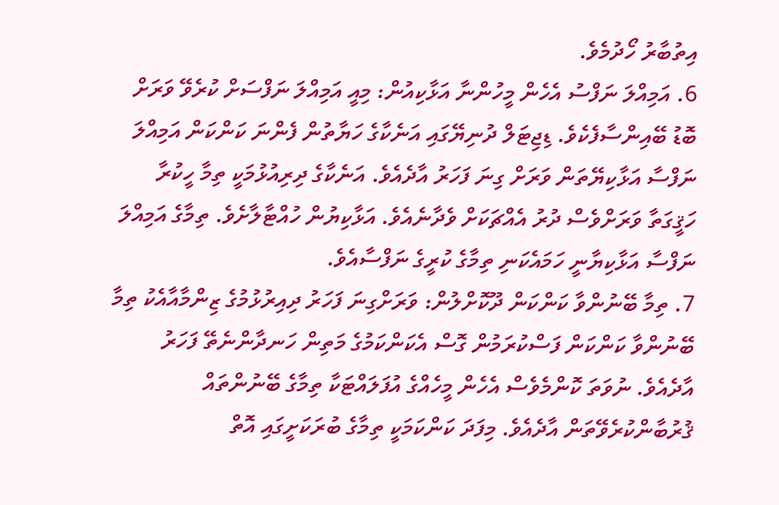އިތުބާރު ހޯދުމެވެ.
6. އަމިއްލަ ނަފްސު އެހެން މީހުންނާ އަޅާކިއުން: މިއީ އަމިއްލަ ނަފްސަށް ކުރެވޭ ވަރަށް ބޮޑު ބޭއިންސާފެކެވެ. ޑިޖިޓަލް ދުނިޔޭގައި އަނެކާގެ ހަޔާތުން ފެންނަ ކަންކަން އަމިއްލަ ނަފްސާ އަޅާކިޔޭތަން ވަރަށް ގިނަ ފަހަރު އާދެއެވެ. އަނެކާގެ ދިރިއުޅުމަކީ ތިމާ ހީކުރާ ހަޤީގަތާ ވަރަށްވެސް ދުރު އެއްޗަކަށް ވެދާނެއެވެ. އަޅާކިޔުން ހުއްޓާލާށެވެ. ތިމާގެ އަމިއްލަ ނަފްސާ އަޅާކިޔާނީ ހަމައެކަނި ތިމާގެ ކުރީގެ ނަފްސާއެވެ.
7. ތިމާ ބޭނުންވާ ކަންކަން ދޫކޮށްލުން: ވަރަށްގިނަ ފަހަރު ދިއިރުޅުމުގެ ޒިންމާއާއެކު ތިމާ ބޭނުންވާ ކަންކަން ފަސްކުރަމުން ގޮސް އެކަންކަމުގެ މަތިން ހަނދާންނެތޭ ފަހަރު އާދެއެވެ. ނުވަތަ ކޮންމެވެސް އެހެން މީހެއްގެ އުފަލައްޓަކާ ތިމާގެ ބޭނުންތައް ޤުރުބާންކުރެވޭތަން އާދެއެވެ. މިފަދަ ކަންކަމަކީ ތިމާގެ ބުރަކަށީގައި އޮތް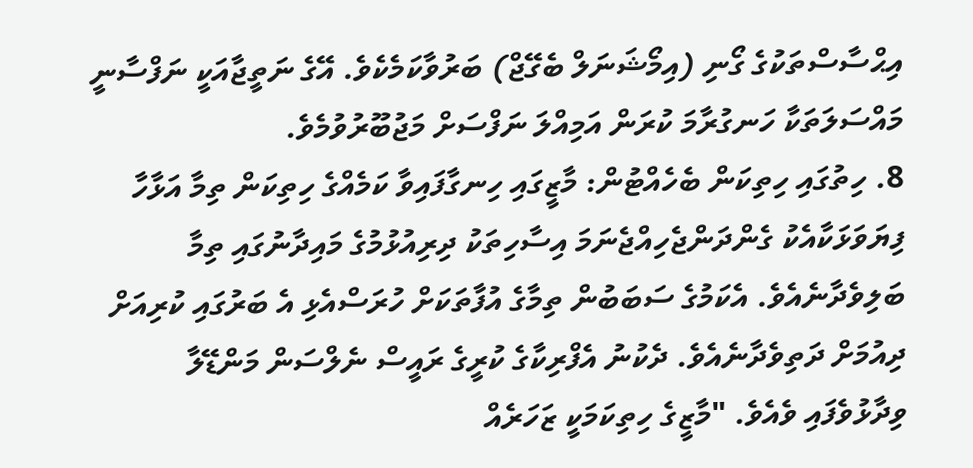އިޙްސާސްތަކުގެ ގޯނި (އިމޯޝަނަލް ބެގޭޖް) ބަރުވާކަމެކެވެ. އޭގެ ނަތީޖާއަކީ ނަފްސާނީ މައްސަލަތަކާ ހަނގުރާމަ ކުރަން އަމިއްލަ ނަފްސަށް މަޖުބޫރުވުމެވެ.
8. ހިތުގައި ހިތިކަން ބެހެއްޓުން: މާޒީގައި ހިނގާފައިވާ ކަމެއްގެ ހިތިކަން ތިމާ އަޅާހާ ފިޔަވަޅަކާއެކު ގެންދަންޖެހިއްޖެނަމަ އިސާހިތަކު ދިރިއުޅުމުގެ މައިދާނުގައި ތިމާ ބަލިވެދާނެއެވެ. އެކަމުގެ ސަބަބުން ތިމާގެ އުފާތަކަށް ހުރަސްއެޅި އެ ބަރުގައި ކުރިއަށް ދިއުމަށް ދަތިވެދާނެއެވެ. ދެކުނު އެފްރިކާގެ ކުރީގެ ރައީސް ނެލްސަން މަންޑޭލާ ވިދާޅުވެފައި ވެއެވެ. "މާޒީގެ ހިތިކަމަކީ ޒަހަރެއް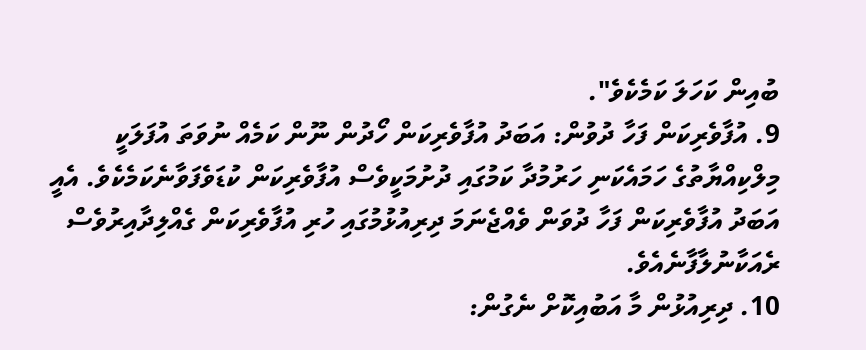ބުއިން ކަހަލަ ކަމެކެވެ".
9. އުފާވެރިކަން ފަހާ ދުވުން: އަބަދު އުފާވެރިކަން ހޯދުން ނޫން ކަމެއް ނުވަތަ އުފަލަކީ މިލްކިއްޔާތުގެ ހަމައެކަނި ހަރުމުދާ ކަމުގައި ދުށުމަކީވެސް އުފާވެރިކަން ކުޑަވެފަވާނެކަމެކެވެ. އެއީ އަބަދު އުފާވެރިކަން ފަހާ ދުވަން ވެއްޖެނަމަ ދިރިއުޅުމުގައި ހުރި އުފާވެރިކަން ގެއްލިދާއިރުވެސް ރެއަކާނުލާފާނެއެވެ.
10. ދިރިއުޅުން މާ އަބުއިކޮށް ނެގުން: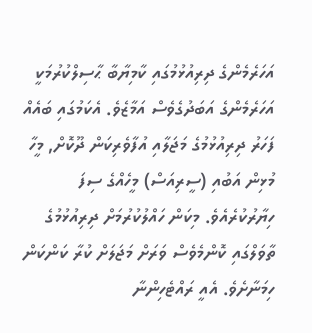އަހަރެމެންގެ ދިރިއުޅުމުގައި ކާމިޔާބާ ޙާސިލްކުރުމަކީ އަހަރެމެންގެ އަބަދުގެވެސް އަމާޒެވެ. އެކަމުގައި ބައެއް ފަހަރު ދިރިއުޅުމުގެ މަޖަލާއި އުފާވެރިކަން ދޫކޮށް, މީހާ މުޅިން އަބުއި (ސީރިއަސް) މީހެއްގެ ސިފަ ހިޔާރުކުރެއެވެ. މިކަން ހައްލުކުރުމަށް ދިރިއުޅުމުގެ ތާވަލްގައި ކޮންމެވެސް ވަރަށް މަޖަލަށް ކުރާ ކަންކަން ހިމަނާށެވެ. އެއީ ރައްޓެހިންނާ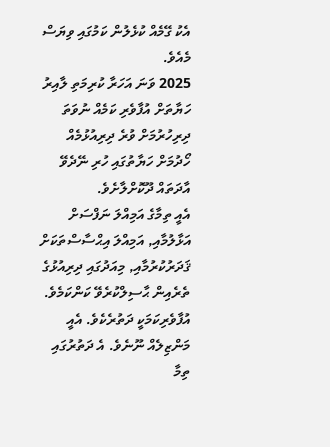އެކު ގޭމެއް ކުޅެލުން ކަމުގައި ވިޔަސް މެއެވެ.
2025 ވަނަ އަހަރާ ކުރިމަތި ލާއިރު ހަޔާތަށް އުފާވެރި ކަމެއް ނުވަތަ ދިރިހުރުމަށް ވުރެ ދިރިއުޅުމެއް ހޯދުމަށް ހަޔާތުގައި ހުރި ނޭދެވޭ އާދަތައް ދޫކޮށްލާށެވެ.
އެއީ ތިމާގެ އަމިއްލަ ނަފްސަށް އަޅާލުމާއި, އަމިއްލަ އިޙްސާސްތަކަށް ޤަދަރުކުރުމާއި, މިއަދުގައި ދިރިއުޅުގެ ތެރެއިން ޙާސިލްކުރެވޭ ކަންކަމެވެ. އުފާވެރިކަމަކީ ދަތުރެކެވެ. އެއީ މަންޒިލެއް ނޫނެވެ. އެ ދަތުރުގައި ތިމާ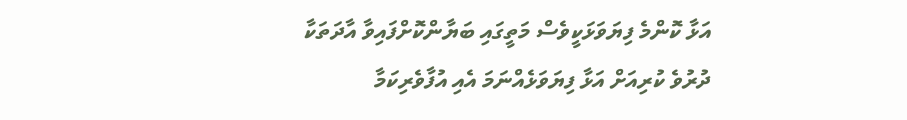އަޅާ ކޮންމެ ފިޔަވަޅަކީވެސް މަތީގައި ބަޔާންކޮށްފައިވާ އާދަތަކާ ދުރުވެ ކުރިއަށް އަޅާ ފިޔަވަޅެއްނަމަ އެއި އުފާވެރިކަމާ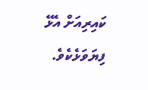ކައިރިއަށް އެޅޭ ފިޔަވަޅެކެވެ.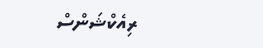ރިއެކްޝަންސް